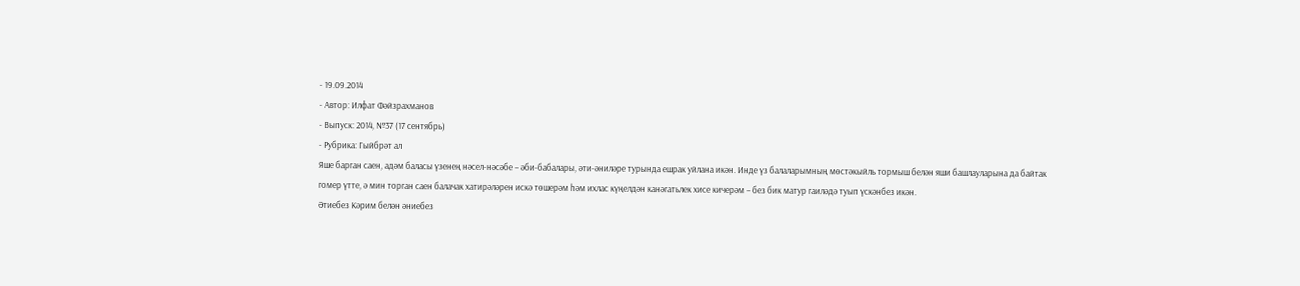- 19.09.2014
- Автор: Илфат Фәйзрахманов
- Выпуск: 2014, №37 (17 сентябрь)
- Рубрика: Гыйбрәт ал
Яше барган саен, адәм баласы үзенең нәсел-нәсәбе – әби-бабалары, әти-әниләре турында ешрак уйлана икән. Инде үз балаларымның мөстәкыйль тормыш белән яши башлауларына да байтак гомер үтте, ә мин торган саен балачак хатирәләрен искә төшерәм һәм ихлас күңелдән канәгатьлек хисе кичерәм – без бик матур гаиләдә туып үскәнбез икән.
Әтиебез Кәрим белән әниебез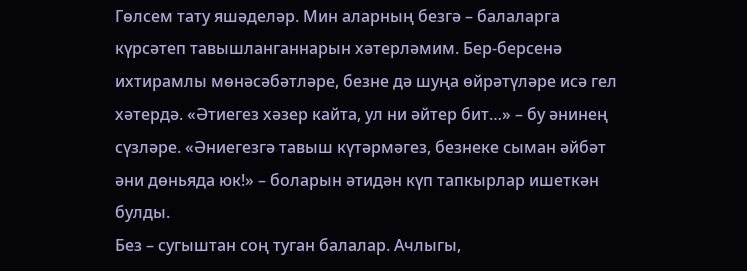Гөлсем тату яшәделәр. Мин аларның безгә – балаларга күрсәтеп тавышланганнарын хәтерләмим. Бер-берсенә ихтирамлы мөнәсәбәтләре, безне дә шуңа өйрәтүләре исә гел хәтердә. «Әтиегез хәзер кайта, ул ни әйтер бит…» – бу әнинең сүзләре. «Әниегезгә тавыш күтәрмәгез, безнеке сыман әйбәт әни дөньяда юк!» – боларын әтидән күп тапкырлар ишеткән булды.
Без – сугыштан соң туган балалар. Ачлыгы,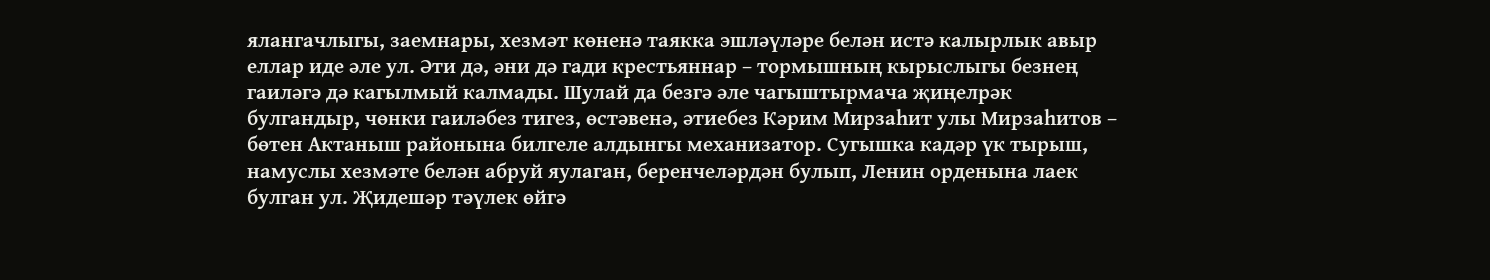ялангачлыгы, заемнары, хезмәт көненә таякка эшләүләре белән истә калырлык авыр еллар иде әле ул. Әти дә, әни дә гади крестьяннар – тормышның кырыслыгы безнең гаиләгә дә кагылмый калмады. Шулай да безгә әле чагыштырмача җиңелрәк булгандыр, чөнки гаиләбез тигез, өстәвенә, әтиебез Кәрим Мирзаһит улы Мирзаһитов – бөтен Актаныш районына билгеле алдынгы механизатор. Сугышка кадәр үк тырыш, намуслы хезмәте белән абруй яулаган, беренчеләрдән булып, Ленин орденына лаек булган ул. Җидешәр тәүлек өйгә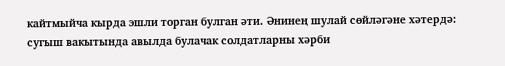кайтмыйча кырда эшли торган булган әти. Әнинең шулай сөйләгәне хәтердә: сугыш вакытында авылда булачак солдатларны хәрби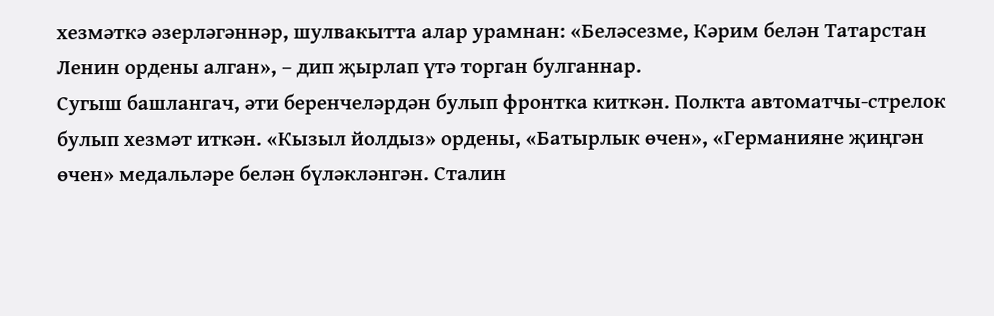хезмәткә әзерләгәннәр, шулвакытта алар урамнан: «Беләсезме, Кәрим белән Татарстан Ленин ордены алган», – дип җырлап үтә торган булганнар.
Сугыш башлангач, әти беренчеләрдән булып фронтка киткән. Полкта автоматчы-стрелок булып хезмәт иткән. «Кызыл йолдыз» ордены, «Батырлык өчен», «Германияне җиңгән өчен» медальләре белән бүләкләнгән. Сталин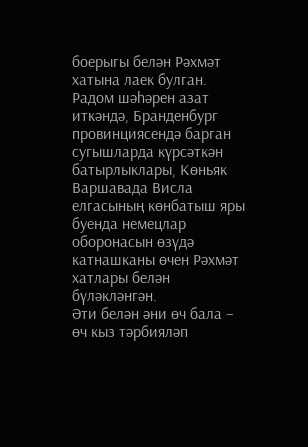боерыгы белән Рәхмәт хатына лаек булган. Радом шәһәрен азат иткәндә, Бранденбург провинциясендә барган сугышларда күрсәткән батырлыклары, Көньяк Варшавада Висла елгасының көнбатыш яры буенда немецлар оборонасын өзүдә катнашканы өчен Рәхмәт хатлары белән бүләкләнгән.
Әти белән әни өч бала – өч кыз тәрбияләп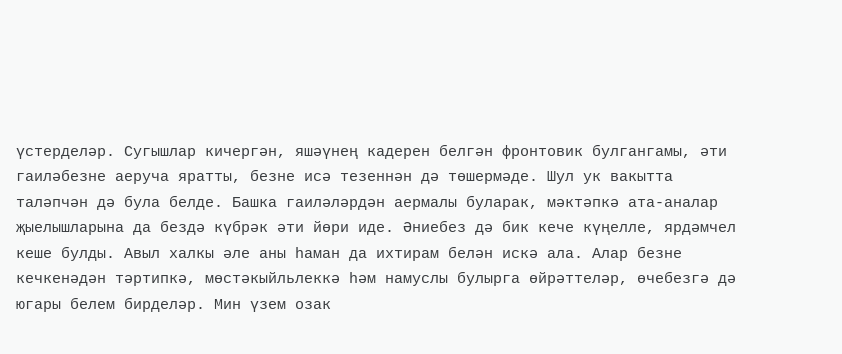үстерделәр. Сугышлар кичергән, яшәүнең кадерен белгән фронтовик булгангамы, әти гаиләбезне аеруча яратты, безне исә тезеннән дә төшермәде. Шул ук вакытта таләпчән дә була белде. Башка гаиләләрдән аермалы буларак, мәктәпкә ата-аналар җыелышларына да бездә күбрәк әти йөри иде. Әниебез дә бик кече күңелле, ярдәмчел кеше булды. Авыл халкы әле аны һаман да ихтирам белән искә ала. Алар безне кечкенәдән тәртипкә, мөстәкыйльлеккә һәм намуслы булырга өйрәттеләр, өчебезгә дә югары белем бирделәр. Мин үзем озак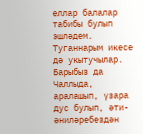еллар балалар табибы булып эшләдем. Туганнарым икесе дә укытучылар. Барыбыз да Чаллыда, аралашып, үзара дус булып, әти-әниләребездән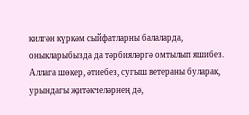килгән күркәм сыйфатларны балаларда, оныкларыбызда да тәрбияләргә омтылып яшибез.
Аллага шөкер, әтиебез, сугыш ветераны буларак, урындагы җитәкчеләрнең дә,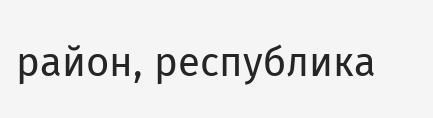район, республика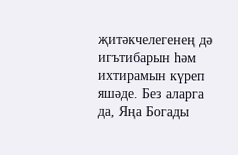җитәкчелегенең дә игътибарын һәм ихтирамын күреп яшәде. Без аларга да, Яңа Богады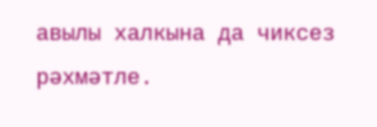авылы халкына да чиксез рәхмәтле.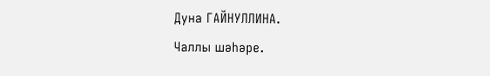Дуна ГАЙНУЛЛИНА.
Чаллы шәһәре.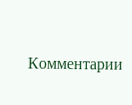Комментарии